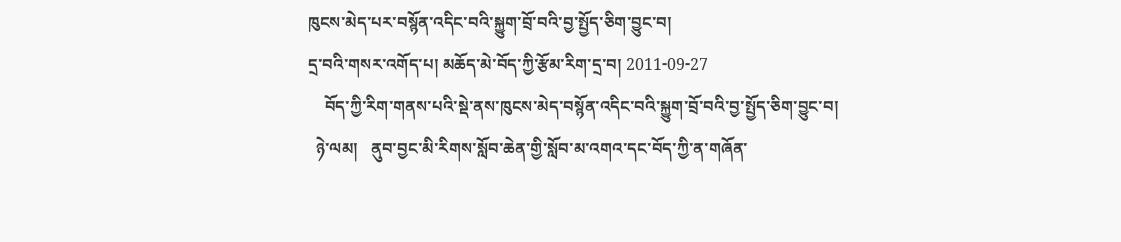ཁུངས་མེད་པར་བསྙོན་འདིང་བའི་སྐྱུག་བྲོ་བའི་བྱ་སྤྱོད་ཅིག་བྱུང་བ།
དྲ་བའི་གསར་འགོད་པ། མཆོད་མེ་བོད་ཀྱི་རྩོམ་རིག་དྲ་བ། 2011-09-27
    བོད་ཀྱི་རིག་གནས་པའི་སྡེ་ནས་ཁུངས་མེད་བསྙོན་འདིང་བའི་སྐྱུག་བྲོ་བའི་བྱ་སྤྱོད་ཅིག་བྱུང་བ།
  ཉེ་ལམ།   ནུབ་བྱང་མི་རིགས་སློབ་ཆེན་གྱི་སློབ་མ་འགའ་དང་བོད་ཀྱི་ན་གཞོན་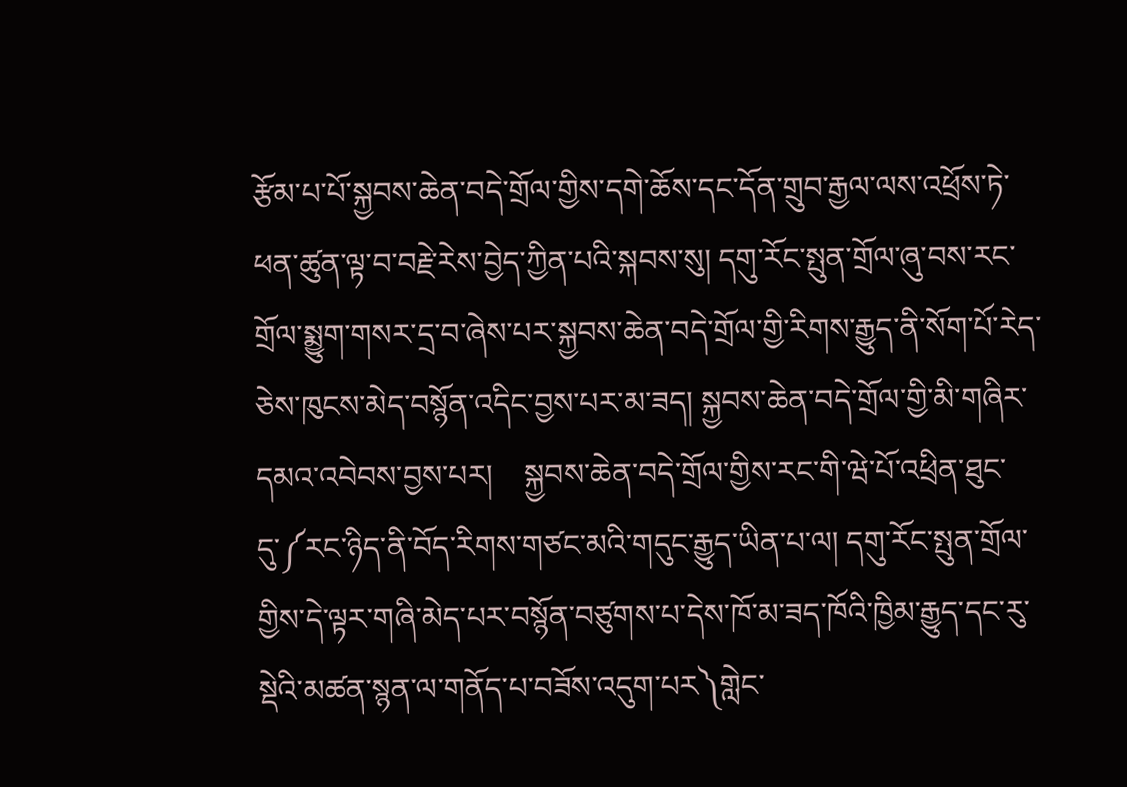རྩོམ་པ་པོ་སྐྱབས་ཆེན་བདེ་གྲོལ་གྱིས་དགེ་ཆོས་དང་དོན་གྲུབ་རྒྱལ་ལས་འཕྲོས་ཏེ་ཕན་ཚུན་ལྟ་བ་བརྗེ་རེས་བྱེད་ཀྱིན་པའི་སྐབས་སུ། དགུ་རོང་སྤུན་གྲོལ་ཞུ་བས་རང་གྲོལ་སྨྱུག་གསར་དྲ་བ་ཞེས་པར་སྐྱབས་ཆེན་བདེ་གྲོལ་གྱི་རིགས་རྒྱུད་ནི་སོག་པོ་རེད་ཅེས་ཁུངས་མེད་བསྙོན་འདིང་བྱས་པར་མ་ཟད། སྐྱབས་ཆེན་བདེ་གྲོལ་གྱི་མི་གཞིར་དམའ་འབེབས་བྱས་པར།    སྐྱབས་ཆེན་བདེ་གྲོལ་གྱིས་རང་གི་ཝེ་པོ་འཕྲིན་ཐུང་དུ་༼རང་ཉིད་ནི་བོད་རིགས་གཙང་མའི་གདུང་རྒྱུད་ཡིན་པ་ལ། དགུ་རོང་སྤུན་གྲོལ་གྱིས་དེ་ལྟར་གཞི་མེད་པར་བསྙོན་བཙུགས་པ་དེས་ཁོ་མ་ཟད་ཁོའི་ཁྱིམ་རྒྱུད་དང་རུ་སྡེའི་མཚན་སྙན་ལ་གནོད་པ་བཟོས་འདུག་པར༽གླེང་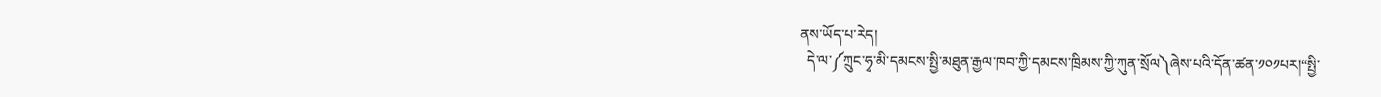ནས་ཡོད་པ་རེད།
  དེ་ལ་༼ཀྲུང་ཧྭ་མི་དམངས་སྤྱི་མཐུན་རྒྱལ་ཁབ་ཀྱི་དམངས་ཁྲིམས་ཀྱི་ཀུན་སྲོལ༽ཞེས་པའི་དོན་ཚན་༡༠༡པར།“སྤྱི་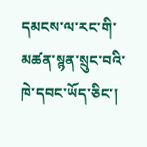དམངས་ལ་རང་གི་མཚན་སྙན་སྲུང་བའི་ཁེ་དབང་ཡོད་ཅིང་།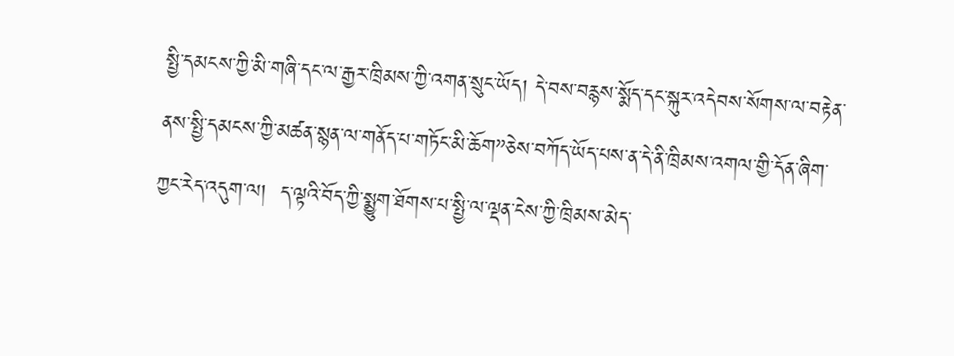སྤྱི་དམངས་ཀྱི་མི་གཞི་དང་ལ་རྒྱར་ཁྲིམས་ཀྱི་འགན་སྲུང་ཡོད། དེ་བས་བརྙས་སྨོད་དང་སྐུར་འདེབས་སོགས་ལ་བརྟེན་ནས་སྤྱི་དམངས་ཀྱི་མཚན་སྙན་ལ་གནོད་པ་གཏོང་མི་ཆོག”ཅེས་བཀོད་ཡོད་པས་ན་དེ་ནི་ཁྲིམས་འགལ་གྱི་དོན་ཞིག་ཀྱང་རེད་འདུག་ལ།  ད་ལྟའི་བོད་ཀྱི་སྨྱུག་ཐོགས་པ་སྤྱི་ལ་ལྡན་ངེས་ཀྱི་ཁྲིམས་མེད་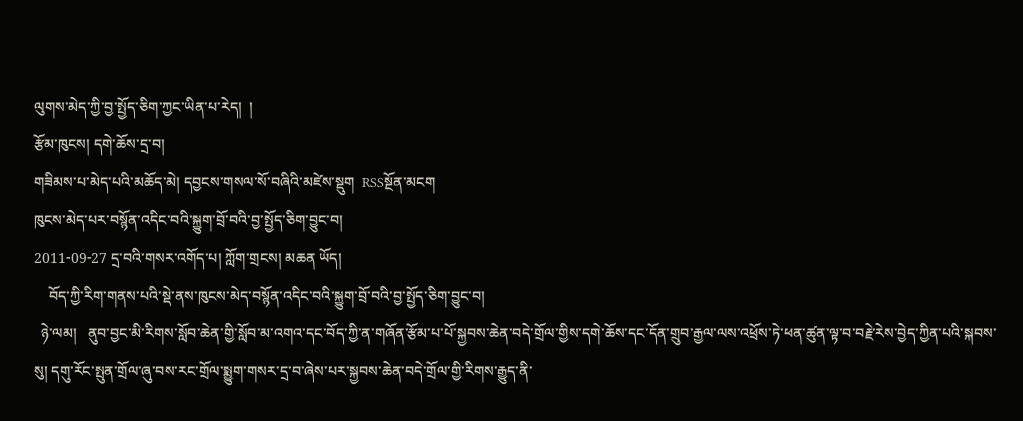ལུགས་མེད་ཀྱི་བྱ་སྤྱོད་ཅིག་ཀྱང་ཡིན་པ་རེད།  །
རྩོམ་ཁུངས། དགེ་ཆོས་དྲ་བ།
གཟིམས་པ་མེད་པའི་མཆོད་མེ། དབྱངས་གསལ་སོ་བཞིའི་མཛེས་སྡུག  RSSསྔོན་མངག
ཁུངས་མེད་པར་བསྙོན་འདིང་བའི་སྐྱུག་བྲོ་བའི་བྱ་སྤྱོད་ཅིག་བྱུང་བ།
2011-09-27 དྲ་བའི་གསར་འགོད་པ། ཀློག་གྲངས། མཆན ཡོད།
    བོད་ཀྱི་རིག་གནས་པའི་སྡེ་ནས་ཁུངས་མེད་བསྙོན་འདིང་བའི་སྐྱུག་བྲོ་བའི་བྱ་སྤྱོད་ཅིག་བྱུང་བ།
  ཉེ་ལམ།   ནུབ་བྱང་མི་རིགས་སློབ་ཆེན་གྱི་སློབ་མ་འགའ་དང་བོད་ཀྱི་ན་གཞོན་རྩོམ་པ་པོ་སྐྱབས་ཆེན་བདེ་གྲོལ་གྱིས་དགེ་ཆོས་དང་དོན་གྲུབ་རྒྱལ་ལས་འཕྲོས་ཏེ་ཕན་ཚུན་ལྟ་བ་བརྗེ་རེས་བྱེད་ཀྱིན་པའི་སྐབས་སུ། དགུ་རོང་སྤུན་གྲོལ་ཞུ་བས་རང་གྲོལ་སྨྱུག་གསར་དྲ་བ་ཞེས་པར་སྐྱབས་ཆེན་བདེ་གྲོལ་གྱི་རིགས་རྒྱུད་ནི་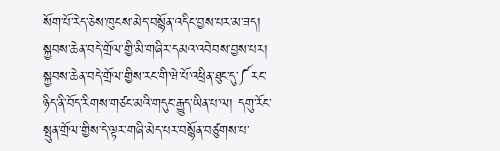སོག་པོ་རེད་ཅེས་ཁུངས་མེད་བསྙོན་འདིང་བྱས་པར་མ་ཟད། སྐྱབས་ཆེན་བདེ་གྲོལ་གྱི་མི་གཞིར་དམའ་འབེབས་བྱས་པར།    སྐྱབས་ཆེན་བདེ་གྲོལ་གྱིས་རང་གི་ཝེ་པོ་འཕྲིན་ཐུང་དུ་༼རང་ཉིད་ནི་བོད་རིགས་གཙང་མའི་གདུང་རྒྱུད་ཡིན་པ་ལ། དགུ་རོང་སྤུན་གྲོལ་གྱིས་དེ་ལྟར་གཞི་མེད་པར་བསྙོན་བཙུགས་པ་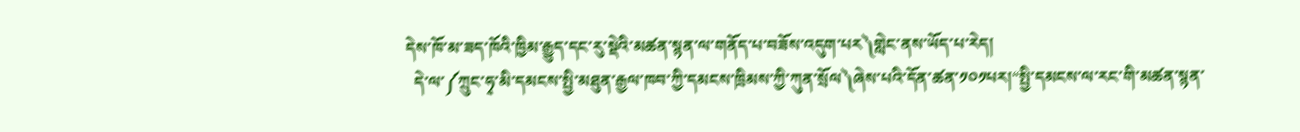དེས་ཁོ་མ་ཟད་ཁོའི་ཁྱིམ་རྒྱུད་དང་རུ་སྡེའི་མཚན་སྙན་ལ་གནོད་པ་བཟོས་འདུག་པར༽གླེང་ནས་ཡོད་པ་རེད།
  དེ་ལ་༼ཀྲུང་ཧྭ་མི་དམངས་སྤྱི་མཐུན་རྒྱལ་ཁབ་ཀྱི་དམངས་ཁྲིམས་ཀྱི་ཀུན་སྲོལ༽ཞེས་པའི་དོན་ཚན་༡༠༡པར།“སྤྱི་དམངས་ལ་རང་གི་མཚན་སྙན་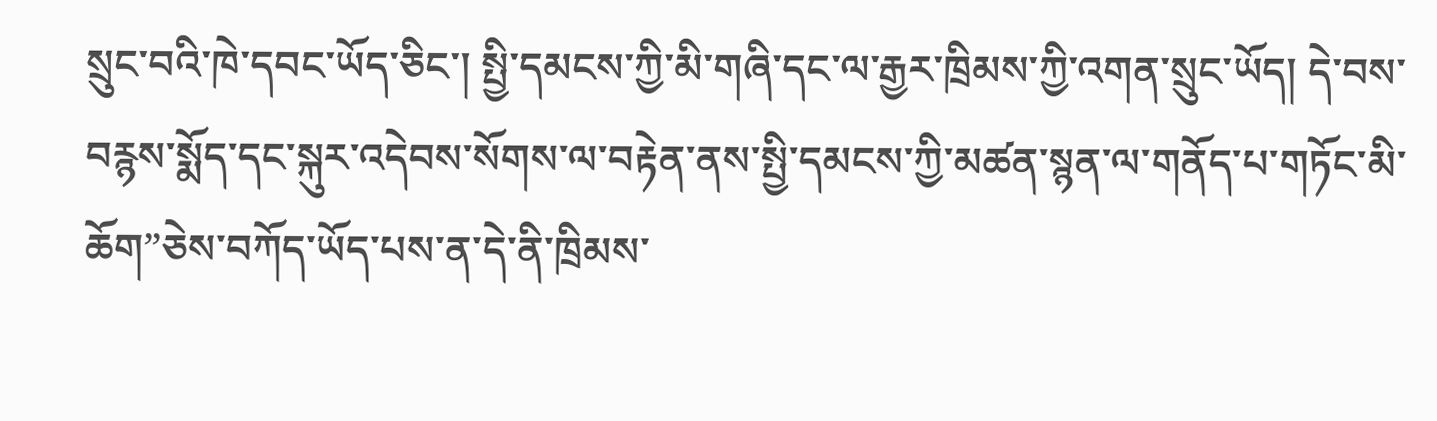སྲུང་བའི་ཁེ་དབང་ཡོད་ཅིང་། སྤྱི་དམངས་ཀྱི་མི་གཞི་དང་ལ་རྒྱར་ཁྲིམས་ཀྱི་འགན་སྲུང་ཡོད། དེ་བས་བརྙས་སྨོད་དང་སྐུར་འདེབས་སོགས་ལ་བརྟེན་ནས་སྤྱི་དམངས་ཀྱི་མཚན་སྙན་ལ་གནོད་པ་གཏོང་མི་ཆོག”ཅེས་བཀོད་ཡོད་པས་ན་དེ་ནི་ཁྲིམས་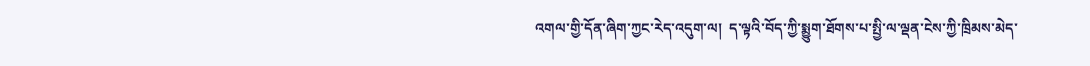འགལ་གྱི་དོན་ཞིག་ཀྱང་རེད་འདུག་ལ།  ད་ལྟའི་བོད་ཀྱི་སྨྱུག་ཐོགས་པ་སྤྱི་ལ་ལྡན་ངེས་ཀྱི་ཁྲིམས་མེད་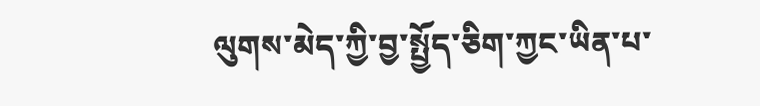ལུགས་མེད་ཀྱི་བྱ་སྤྱོད་ཅིག་ཀྱང་ཡིན་པ་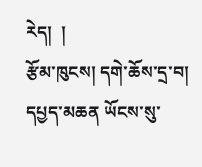རེད།  །
རྩོམ་ཁུངས། དགེ་ཆོས་དྲ་བ།
དཔྱད་མཆན ཡོངས་སུ་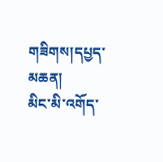གཟིགས།དཔྱད་མཆན།
མིང་མི་འགོད་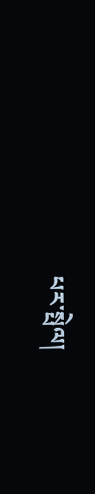པར་སྤེལ།